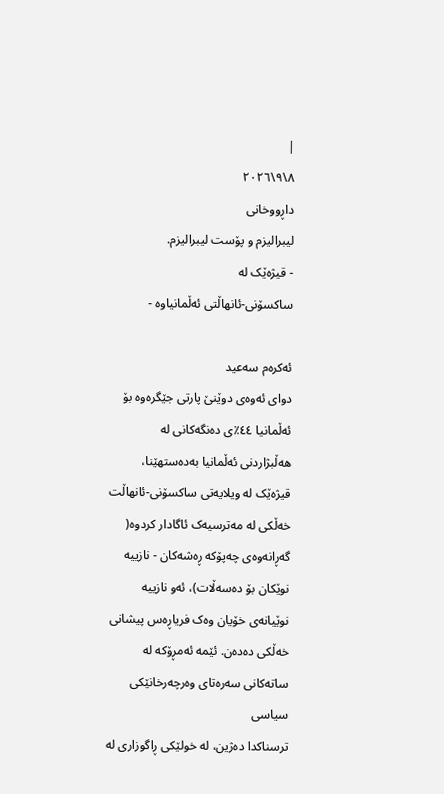|
٨\٩\٢٠٢٦
داڕووخانی
لیبرالیزم و پۆست لیبرالیزم.
- قیژەێک لە
ساکسۆنی-ئانهاڵتی ئەڵمانیاوە -

ئەکرەم سەعید
دوای ئەوەی دوێنێ پارتی جێگرەوە بۆ ئەڵمانیا ٤٤٪ی دەنگەکانی لە
هەڵبژاردنی ئەڵمانیا بەدەستهێنا، قیژەێک لە ویلایەتی ساکسۆنی-ئانهاڵت
خەڵکی لە مەترسیەک ئاگادار کردوە( گەڕانەوەی چەپۆکە ڕەشەکان - نازییە
نوێکان بۆ دەسەڵات)، ئەو نازییە نوێیانەی خۆیان وەک فریاڕەس پیشانی
خەڵکی دەدەن. ئێمە ئەمڕۆکە لە ساتەکانی سەرەتای وەرچەرخانێکی سیاسی
ترسناکدا دەژین، لە خولێکی ڕاگوزاری لە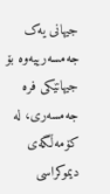جیهانی یەک جەمسەرییەوە بۆ
جیهانێکی فرە جەمسەری، لە کۆمەڵگەی دیموکراسی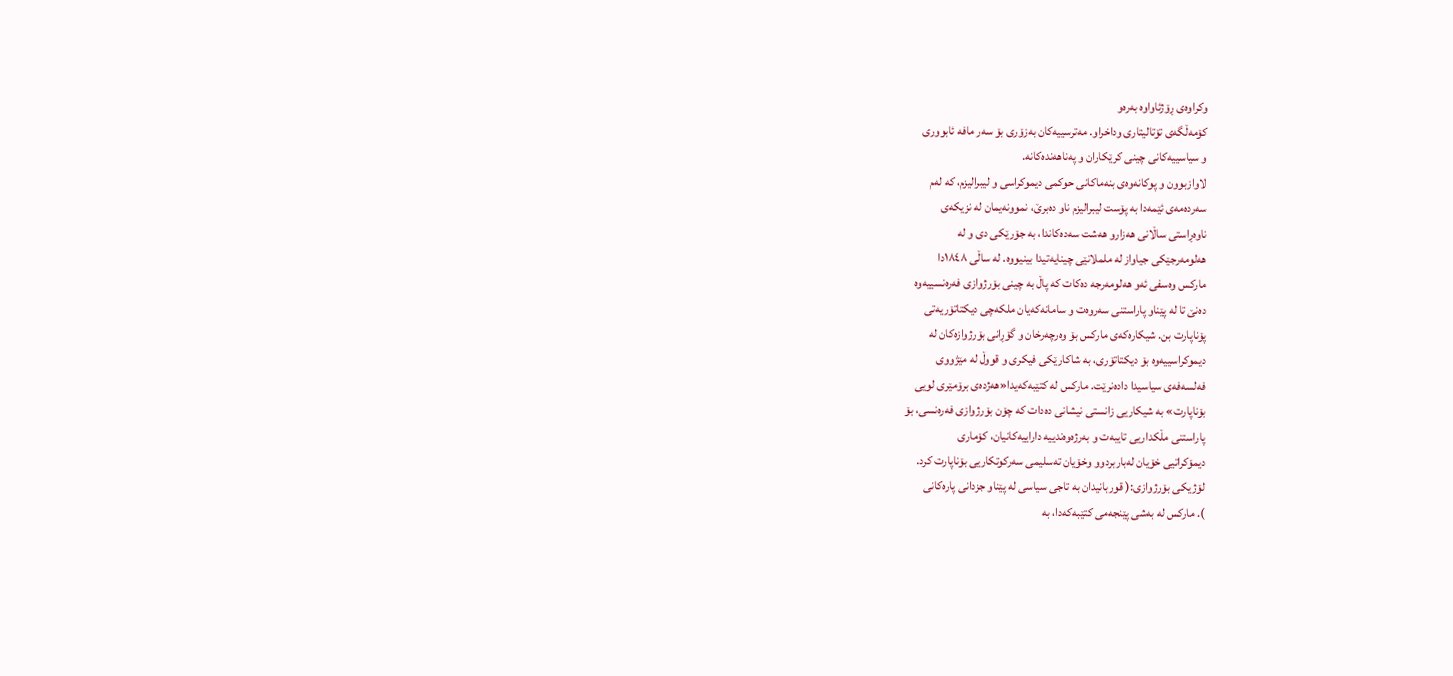وکراوەی ڕۆژئاواوە بەرەو
کۆمەڵگەی تۆتالیتاری وداخراو. مەترسییەکان بەزۆری بۆ سەر مافە ئابووری
و سیاسییەکانی چینی کرێکاران و پەناهەندەکانە.
لاوازبوون و پوکانەوەی بنەماکانی حوکمی دیموکراسی و لیبرالیزم، کە لەم
سەردەمەی ئێمەدا بە پۆست لیبرالیزم ناو دەبرێ، نموونەیمان لە نزیکەی
ناوەڕاستی ساڵانی هەزارو هەشت سەدەکاندا، بە جۆرێکی دی و لە
هەلومەرجێکی جیاواز لە ململانێی چینایەتیدا بینیووە. لە ساڵی ١٨٤٨دا
مارکس وەسفی ئەو هەلومەرجە دەکات کە پاڵ بە چینی بۆرژوازی فەرەنسییەوە
دەنێ تا لە پێناو پاراستنی سەروەت و سامانەکەیان ملکەچی دیکتاتۆریەتی
پۆناپارت بن. شیکارەکەی مارکس بۆ وەرچەرخان و گۆڕانی بۆرژوازەکان لە
دیموکراسییەوە بۆ دیکتاتۆری، بە شاکارێکی فیکری و قووڵ لە مێژووی
فەلسەفەی سیاسیدا دادەنرێت. مارکس لە کتێبەکەیدا«هەژدەی برۆمێری لویی
بۆناپارت» بە شیکاریی زانستی نیشانی دەدات کە چۆن بۆرژوازی فەرەنسی، بۆ
پاراستنی مڵکداریی تایبەت و بەرژەوەندییە داراییەکانیان، کۆماری
دیمۆکراتیی خۆیان لەباربردوو وخۆیان تەسلیمی سەرکوتکاریی بۆناپارت کرد.
لۆژیکی بۆرژوازی:( قوربانیدان بە تاجی سیاسی لە پێناو جزدانی پارەکانی
). مارکس لە بەشی پێنجەمی کتێبەکەدا، بە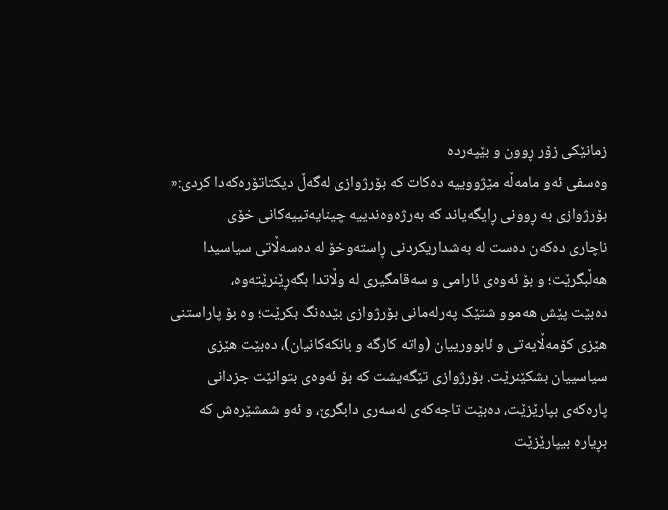زمانێکی زۆر ڕوون و بێپەردە
وەسفی ئەو مامەڵە مێژووییە دەکات کە بۆرژوازی لەگەڵ دیکتاتۆرەکەدا کردی:«
بۆرژوازی بە ڕوونی ڕایگەیاند کە بەرژەوەندییە چینایەتییەکانی خۆی
ناچاری دەکەن دەست لە بەشداریکردنی ڕاستەوخۆ لە دەسەڵاتی سیاسیدا
هەڵبگرێت؛ و بۆ ئەوەی ئارامی و سەقامگیری لە وڵاتدا بگەڕێنرێتەوە،
دەبێت پێش هەموو شتێک پەرلەمانی بۆرژوازی بێدەنگ بکرێت؛ وە بۆ پاراستنی
هێزی کۆمەڵایەتی و ئابوورییان (واتە کارگە و بانکەکانیان)، دەبێت هێزی
سیاسییان بشکێنرێت. بۆرژوازی تێگەیشت کە بۆ ئەوەی بتوانێت جزدانی
پارەکەی بپارێزێت، دەبێت تاجەکەی لەسەری دابگرێ، و ئەو شمشێرەش کە
بڕیارە بیپارێزێت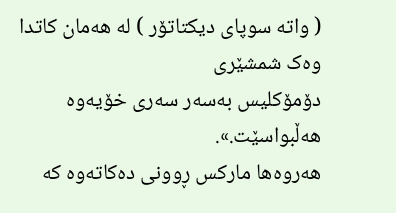( واتە سوپای دیکتاتۆر ) لە هەمان کاتدا وەک شمشێری
دۆمۆکلیس بەسەر سەری خۆیەوە هەڵبواسێت.».
هەروەها مارکس ڕوونی دەکاتەوە کە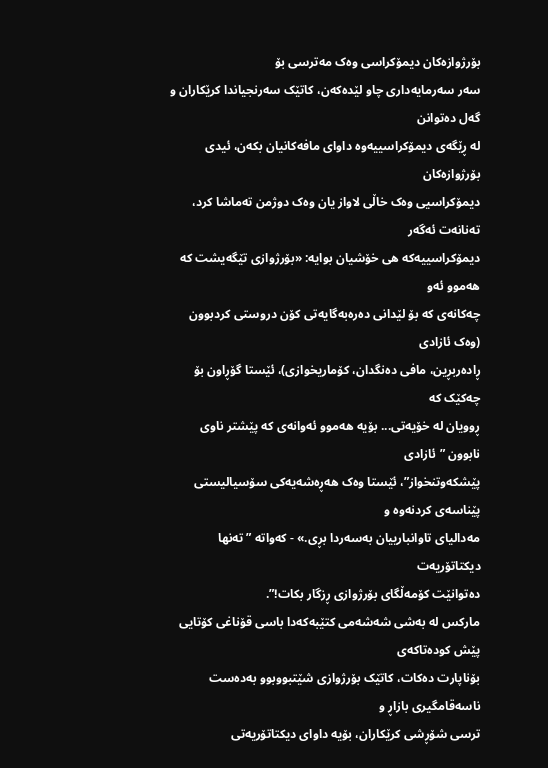بۆرژوازەکان دیمۆکراسی وەک مەترسی بۆ
سەر سەرمایەداری چاو لێدەکەن، کاتێک سەرنجیاندا کرێکاران و گەل دەتوانن
لە ڕێگەی دیمۆکراسییەوە داوای مافەکانیان بکەن، ئیدی بۆرژوازەکان
دیمۆکراسیی وەک خاڵی لاواز یان وەک دوژمن تەماشا کرد، تەنانەت ئەگەر
دیمۆکراسییەکە هی خۆشیان بوایە: «بۆرژوازی تێگەیشت کە هەموو ئەو
چەکانەی کە بۆ لێدانی دەرەبەگایەتی کۆن دروستی کردبوون (وەک ئازادی
ڕادەربڕین، مافی دەنگدان، کۆماریخوازی)، ئێستا گۆڕاون بۆ چەکێک کە
ڕوویان لە خۆیەتی... بۆیە هەموو ئەوانەی کە پێشتر ناوی نابوون ”ئازادی
پێشکەوتنخواز”، ئێستا وەک هەڕەشەیەکی سۆسیالیستی پێناسەی کردنەوە و
مەدالیای تاوانبارییان بەسەردا بڕی.» - کەواتە ”تەنها دیکتاتۆریەت
دەتوانێت کۆمەڵگای بۆرژوازی ڕزگار بکات!”.
مارکس لە بەشی شەشەمی کتێبەکەدا باسی قۆناغی کۆتایی پێش کودەتاکەی
بۆناپارت دەکات، کاتێک بۆرژوازی شێتبووبوو بەدەست ناسەقامگیری بازاڕ و
ترسی شۆڕشی کرێکاران، بۆیە داوای دیکتاتۆریەتی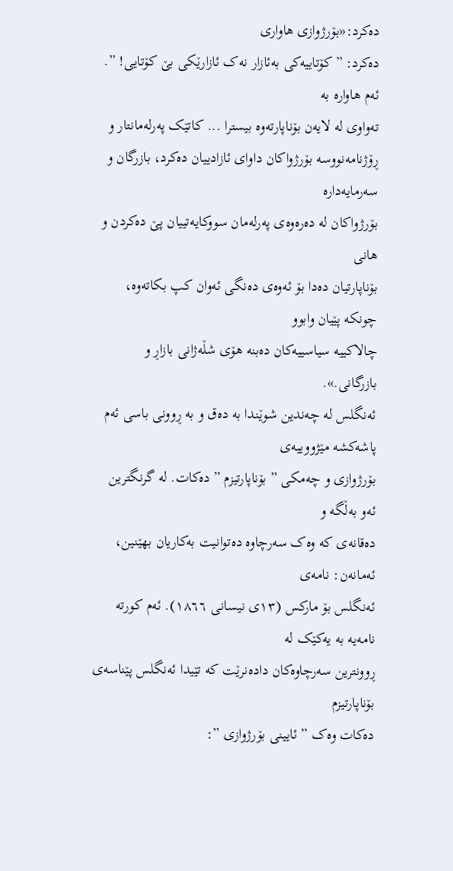دەکرد:«بۆرژوازی هاواری
دەکرد: ” کۆتاییەکی بەئازار نەک ئازارێکی بێ کۆتایی! ”. ئەم هاوارە بە
تەواوی لە لایەن بۆناپارتەوە بیسترا ... کاتێک پەرلەمانتار و
ڕۆژنامەنووسە بۆرژواکان داوای ئازادییان دەکرد، بازرگان و سەرمایەدارە
بۆرژواکان لە دەرەوەی پەرلەمان سووکایەتییان پێ دەکردن و هانی
بۆناپارتیان دەدا بۆ ئەوەی دەنگی ئەوان کپ بکاتەوە، چونکە پێیان وابوو
چالاکییە سیاسییەکان دەبنە هۆی شڵەژانی بازاڕ و بازرگانی.».
ئەنگلس لە چەندین شوێندا بە دەق و بە ڕوونی باسی ئەم پاشەکشە مێژووییەی
بۆرژوازی و چەمکی ” بۆناپارتیزم ” دەکات. لە گرنگترین ئەو بەڵگە و
دەقانەی کە وەک سەرچاوە دەتوانیت بەکاریان بهێنین، ئەمانەن: نامەی
ئەنگلس بۆ مارکس (١٣ی نیسانی ١٨٦٦). ئەم کورتە نامەیە بە یەکێک لە
ڕوونترین سەرچاوەکان دادەنرێت کە تێیدا ئەنگلس پێناسەی بۆناپارتیزم
دەکات وەک ” ئایینی بۆرژوازی ”: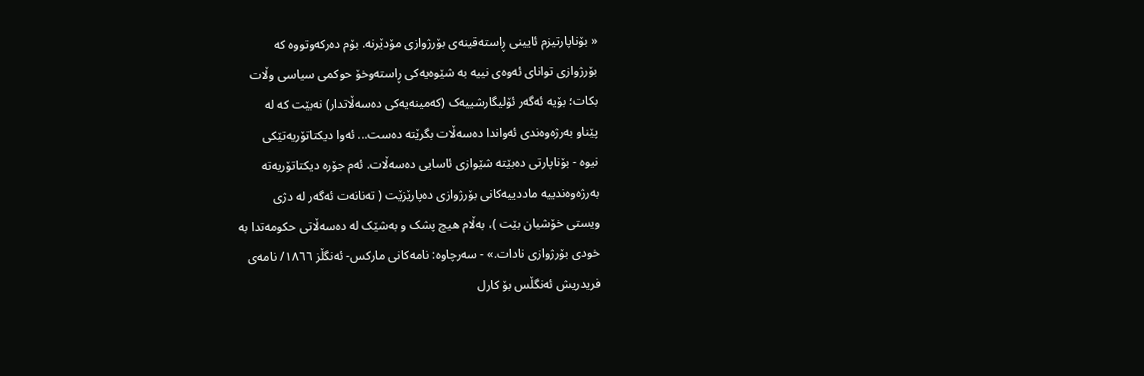« بۆناپارتیزم ئایینی ڕاستەقینەی بۆرژوازی مۆدێرنە. بۆم دەرکەوتووە کە
بۆرژوازی توانای ئەوەی نییە بە شێوەیەکی ڕاستەوخۆ حوکمی سیاسی وڵات
بکات؛ بۆیە ئەگەر ئۆلیگارشییەک (کەمینەیەکی دەسەڵاتدار) نەبێت کە لە
پێناو بەرژەوەندی ئەواندا دەسەڵات بگرێتە دەست... ئەوا دیکتاتۆریەتێکی
نیوە - بۆناپارتی دەبێتە شێوازی ئاسایی دەسەڵات. ئەم جۆرە دیکتاتۆریەتە
بەرژەوەندییە ماددییەکانی بۆرژوازی دەپارێزێت ( تەنانەت ئەگەر لە دژی
ویستی خۆشیان بێت )، بەڵام هیچ پشک و بەشێک لە دەسەڵاتی حکومەتدا بە
خودی بۆرژوازی نادات.» - سەرچاوە: نامەکانی مارکس- ئەنگڵز ١٨٦٦/ نامەی
فریدریش ئەنگڵس بۆ کارل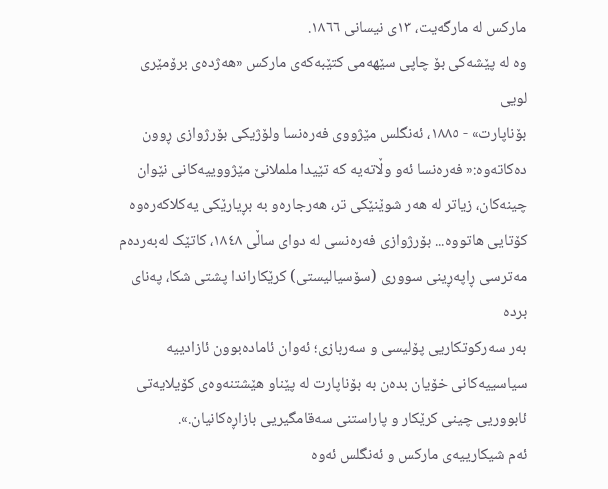مارکس لە مارگەیت، ١٣ی نیسانی ١٨٦٦.
وە لە پێشەکی بۆ چاپی سێهەمی کتێبەکەی مارکس «هەژدەی برۆمێری لویی
بۆناپارت» - ١٨٨٥، ئەنگلس مێژووی فەرەنسا ولۆژیکی بۆرژوازی ڕوون
دەکاتەوە:« فەرەنسا ئەو وڵاتەیە کە تێیدا ململانێ مێژووییەکانی نێوان
چینەکان، زیاتر لە هەر شوێنێکی تر، هەرجارەو بە بڕیارێکی یەکلاکەرەوە
کۆتایی هاتووە... بۆرژوازی فەرەنسی لە دوای ساڵی ١٨٤٨، کاتێک لەبەردەم
مەترسی ڕاپەڕینی سووری (سۆسیالیستی) کرێکاراندا پشتی شکا، پەنای بردە
بەر سەرکوتکاریی پۆلیسی و سەربازی؛ ئەوان ئامادەبوون ئازادییە
سیاسییەکانی خۆیان بدەن بە بۆناپارت لە پێناو هێشتنەوەی کۆیلایەتی
ئابووریی چینی کرێکار و پاراستنی سەقامگیریی بازاڕەکانیان.».
ئەم شیکارییەی مارکس و ئەنگلس ئەوە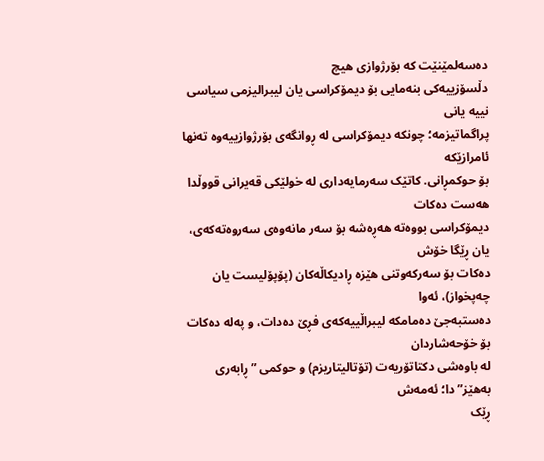دەسەلمێنێت کە بۆرژوازی هیچ
دڵسۆزییەکی بنەمایی بۆ دیمۆکراسی یان لیبرالیزمی سیاسی نییە یانی
پراگماتیزمە؛ چونکە دیمۆکراسی لە ڕوانگەی بۆرژوازییەوە تەنها ئامرازێکە
بۆ حوکمڕانی. کاتێک سەرمایەداری لە خولێکی قەیرانی قووڵدا هەست دەکات
دیمۆکراسی بووەتە هەڕەشە بۆ سەر مانەوەی سەروەتەکەی، یان ڕێگا خۆش
دەکات بۆ سەرکەوتنی هێزە ڕادیکاڵەکان (پۆپۆلیست یان چەپخواز)، ئەوا
دەستبەجێ دەمامکە لیبراڵییەکەی فڕێ دەدات، و پەلە دەکات بۆ خۆحەشاردان
لە باوەشی دکتاتۆریەت (تۆتالیتاریزم) و حوکمی ”ڕابەری بەهێز”دا؛ ئەمەش
ڕێک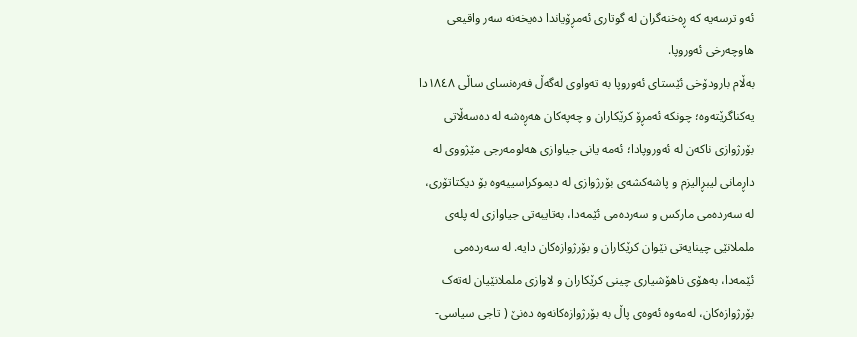ئەو ترسەیە کە ڕەخنەگران لە گوتاری ئەمڕۆیاندا دەیخەنە سەر واقیعی
هاوچەرخی ئەوروپا.
بەڵام بارودۆخی ئێستای ئەوروپا بە تەواوی لەگەڵ فەرەنسای ساڵی ١٨٤٨دا
یەکناگرێتەوە؛ چونکە ئەمڕۆ کرێکاران و چەپەکان هەڕەشە لە دەسەڵاتی
بۆرژوازی ناکەن لە ئەوروپادا؛ ئەمە یانی جیاوازی هەلومەرجی مێژووی لە
داڕمانی لیبڕالیزم و پاشەکشەی بۆرژوازی لە دیموکراسییەوە بۆ دیکتاتۆری،
لە سەردەمی مارکس و سەردەمی ئێمەدا، بەتایبەتی جیاوازی لە پلەی
ململانێی چینایەتی نێوان کرێکاران و بۆرژوازەکان دایە. لە سەردەمی
ئێمەدا، بەهۆی ناهۆشیاری چینی کرێکاران و لاوازی ململانێیان لەتەک
بۆرژوازەکان، لەمەوە ئەوەی پاڵ بە بۆرژوازەکانەوە دەنێ ( تاجی سیاسی-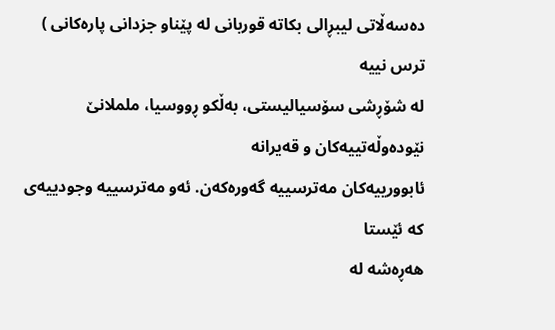دەسەڵاتی لیبڕالی بکاتە قوربانی لە پێناو جزدانی پارەکانی ) ترس نییە
لە شۆڕشی سۆسیالیستی، بەڵکو ڕووسیا، ململانێ نێودەوڵەتییەکان و قەیرانە
ئابوورییەکان مەترسییە گەورەکەن. ئەو مەترسییە وجودییەی کە ئێستا
هەڕەشە لە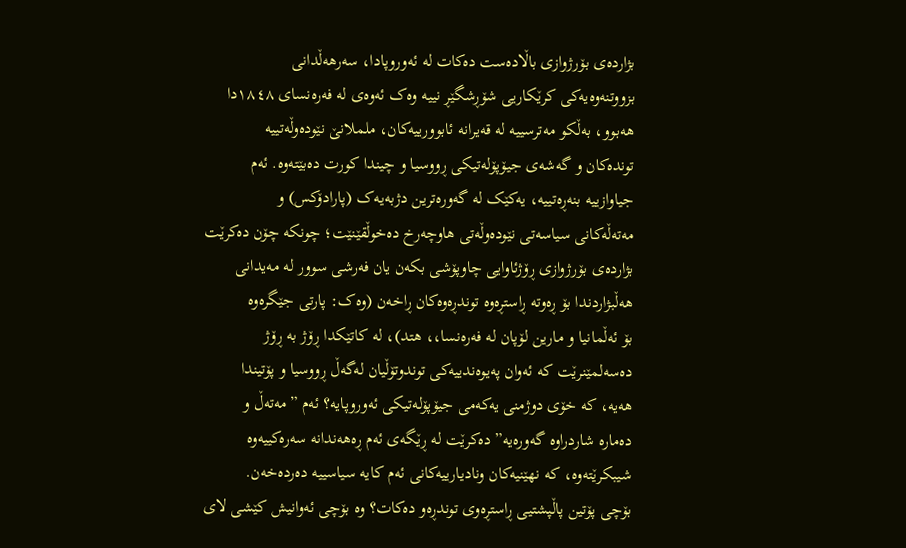بژاردەی بۆرژوازی باڵادەست دەکات لە ئەوروپادا، سەرهەڵدانی
بزووتنەوەیەکی کرێکاریی شۆڕشگێڕ نییە وەک ئەوەی لە فەرەنسای ١٨٤٨دا
هەبوو، بەڵکو مەترسییە لە قەیرانە ئابوورییەکان، ململانێ نێودەوڵەتییە
توندەکان و گەشەی جیۆپۆلەتیکی ڕووسیا و چیندا کورت دەبێتەوە. ئەم
جیاوازییە بنەڕەتییە، یەکێک لە گەورەترین دژبەیەک (پارادۆکس) و
مەتەڵەکانی سیاسەتی نێودەوڵەتی هاوچەرخ دەخوڵقێنێت؛ چونکە چۆن دەکرێت
بژاردەی بۆرژوازی ڕۆژئاوایی چاوپۆشی بکەن یان فەرشی سوور لە مەیدانی
هەڵبژاردندا بۆ ڕەوتە ڕاستڕەوە توندڕەوەکان ڕاخەن (وەک: پارتی جێگرەوە
بۆ ئەڵمانیا و مارین لۆپان لە فەرەنسا،، هتد)، لە کاتێکدا ڕۆژ بە ڕۆژ
دەسەلمێنرێت کە ئەوان پەیوەندییەکی توندوتۆڵیان لەگەڵ ڕووسیا و پۆتیندا
هەیە، کە خۆی دوژمنی یەکەمی جیۆپۆلەتیکی ئەوروپایە؟ ئەم ”مەتەڵ و
دەمارە شاردراوە گەورەیە” دەکرێت لە ڕێگەی ئەم ڕەهەندانە سەرەکییەوە
شیبکرێتەوە، کە نهێنیەکان ونادیارییەکانی ئەم کایە سیاسییە دەردەخەن.
بۆچی پۆتین پاڵپشتیی ڕاستڕەوی توندڕەو دەکات؟ وە بۆچی ئەوانیش کێشی لای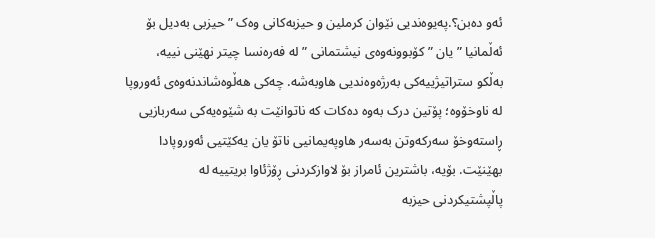ئەو دەبن؟.پەیوەندیی نێوان کرملین و حیزبەکانی وەک ” حیزبی بەدیل بۆ
ئەڵمانیا ” یان ” کۆبوونەوەی نیشتمانی ” لە فەرەنسا چیتر نهێنی نییە،
بەڵکو ستراتیژییەکی بەرژەوەندیی هاوبەشە. چەکی هەڵوەشاندنەوەی ئەوروپا
لە ناوخۆوە؛ پۆتین درک بەوە دەکات کە ناتوانێت بە شێوەیەکی سەربازیی
ڕاستەوخۆ سەرکەوتن بەسەر هاوپەیمانیی ناتۆ یان یەکێتیی ئەوروپادا
بهێنێت. بۆیە، باشترین ئامراز بۆ لاوازکردنی ڕۆژئاوا بریتییە لە
پاڵپشتیکردنی حیزبە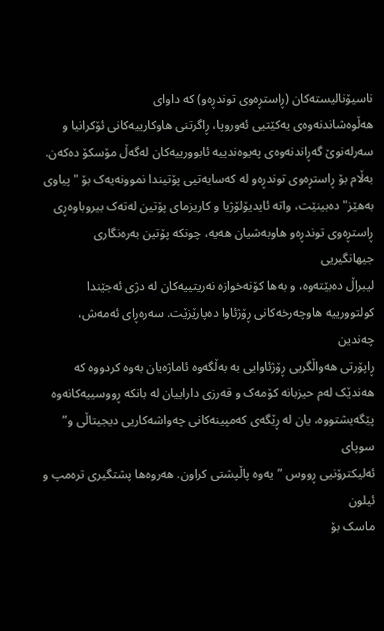ناسیۆنالیستەکان (ڕاستڕەوی توندڕەو) کە داوای
هەڵوەشاندنەوەی یەکێتیی ئەوروپا، ڕاگرتنی هاوکارییەکانی ئۆکرانیا و
سەرلەنوێ گەڕاندنەوەی پەیوەندییە ئابوورییەکان لەگەڵ مۆسکۆ دەکەن.
بەڵام بۆ ڕاستڕەوی توندڕەو لە کەسایەتیی پۆتیندا نموونەیەک بۆ "پیاوی
بەهێز" دەبینێت، واتە ئایدیۆلۆژیا و کاریزمای پۆتین لەتەک بیروباوەڕی
ڕاستڕەوی توندڕەو هاوبەشیان هەیە، چونکە پۆتین بەرەنگاری جیهانگیریی
لیبراڵ دەبێتەوە، و بەها کۆنەخوازە نەریتییەکان لە دژی ئەجێندا
کولتوورییە هاوچەرخەکانی ڕۆژئاوا دەپارێزێت. سەرەڕای ئەمەش، چەندین
ڕاپۆرتی هەواڵگریی ڕۆژئاوایی بە بەڵگەوە ئاماژەیان بەوە کردووە کە
هەندێک لەم حیزبانە کۆمەک و قەرزی داراییان لە بانکە ڕووسییەکانەوە
پێگەیشتووە، یان لە ڕێگەی کەمپینەکانی چەواشەکاریی دیجیتاڵی و” سوپای
ئەلیکترۆنیی ڕووس ”یەوە پاڵپشتی کراون. هەروەها پشتگیری ترەمپ و ئیلون
ماسک بۆ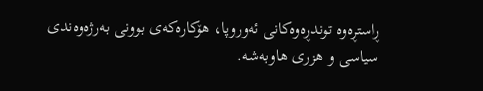ڕاستڕەوە توندڕەوەکانی ئەوروپا، هۆکارەکەی بوونی بەرژەوەندی
سیاسی و هزری هاوبەشە.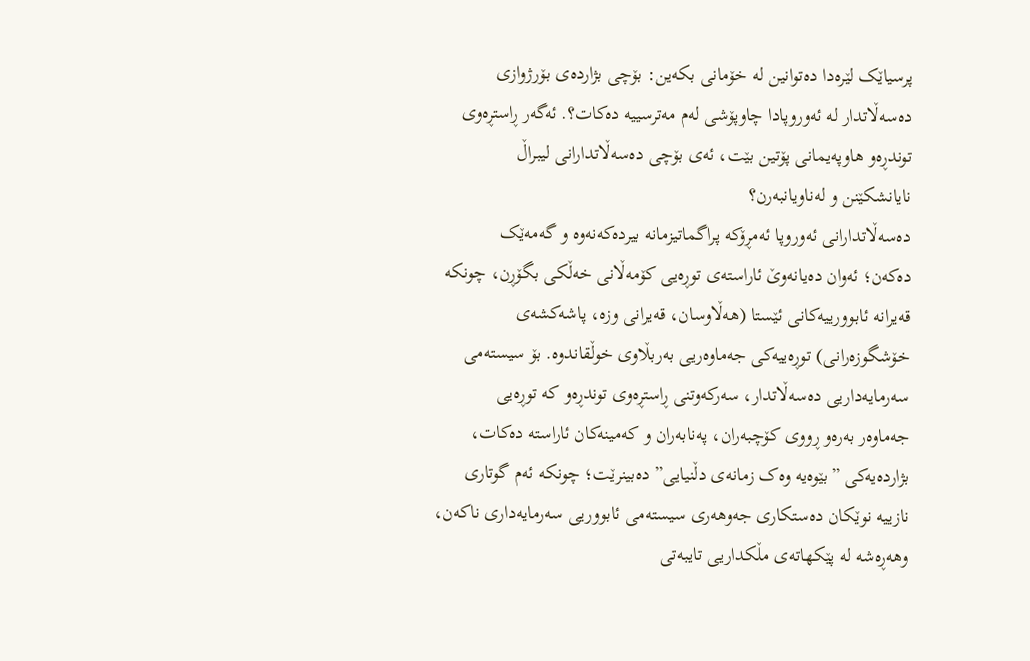پرسیاێک لێرەدا دەتوانین لە خۆمانی بکەین: بۆچی بژاردەی بۆرژوازی
دەسەڵاتدار لە ئەوروپادا چاوپۆشی لەم مەترسییە دەکات؟. ئەگەر ڕاستڕەوی
توندڕەو هاوپەیمانی پۆتین بێت، ئەی بۆچی دەسەڵاتدارانی لیبراڵ
نایانشکێنن و لەناویانبەرن؟
دەسەڵاتدارانی ئەوروپا ئەمڕۆکە پراگماتیزمانە بیردەکەنەوە و گەمەێک
دەکەن؛ ئەوان دەیانەوێ ئاراستەی توڕەیی کۆمەڵانی خەڵکی بگۆڕن، چونکە
قەیرانە ئابوورییەکانی ئێستا (هەڵاوسان، قەیرانی وزە، پاشەکشەی
خۆشگوزەرانی) توڕەییەکی جەماوەریی بەربڵاوی خوڵقاندوە. بۆ سیستەمی
سەرمایەداریی دەسەڵاتدار، سەرکەوتنی ڕاستڕەوی توندڕەو کە توڕەیی
جەماوەر بەرەو ڕووی کۆچبەران، پەنابەران و کەمینەکان ئاراستە دەکات،
بژاردەیەکی ”بێوەیە وەک زمانەی دڵنیایی” دەبینرێت؛ چونکە ئەم گوتاری
نازییە نوێکان دەستکاری جەوهەری سیستەمی ئابووریی سەرمایەداری ناکەن،
وهەڕەشە لە پێکهاتەی مڵکداریی تایبەتی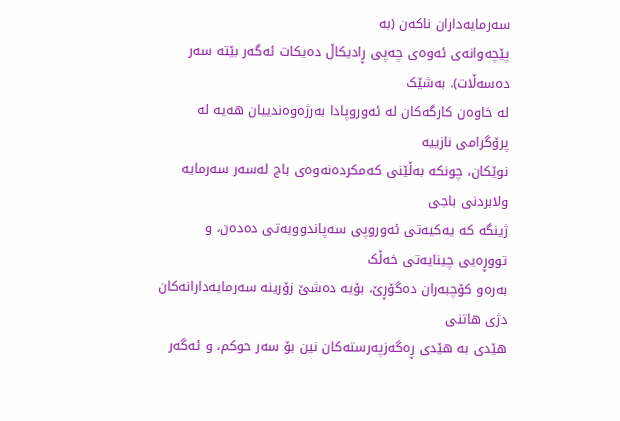سەرمایەداران ناکەن (بە
پێچەوانەی ئەوەی چەپی ڕادیکاڵ دەیکات ئەگەر بێتە سەر دەسەڵات). بەشێک
لە خاوەن کارگەکان لە ئەوروپادا بەرژەوەندییان هەیە لە پرۆگرامی نازییە
نوێکان، چونکە بەڵێنی کەمکردەنەوەی باج لەسەر سەرمایە ولابردنی باجی
ژینگە کە یەکیەتی ئەوروپی سەپاندوویەتی دەدەن، و تووڕەیی چینایەتی خەڵک
بەرەو کۆچبەران دەگۆڕێ، بۆیە دەشێ زۆرینە سەرمایەدارانەکان دژی هاتنی
هێدی بە هێدی ڕەگەزپەرستەکان نین بۆ سەر حوکم، و ئەگەر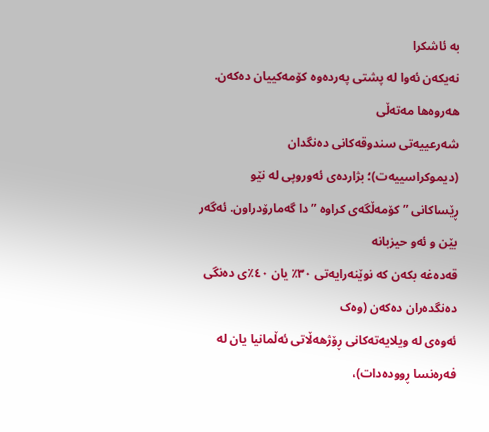بە ئاشکرا
نەیکەن ئەوا لە پشتی پەردەوە کۆمەکییان دەکەن. هەروەها مەتەڵی
شەرعییەتی سندوقەکانی دەنگدان (دیموکراسییەت)؛ بژاردەی ئەوروپی لە نێو
ڕێساکانی ” کۆمەڵگەی کراوە ”دا گەمارۆدراون. ئەگەر بێن و ئەو حیزبانە
قەدەغە بکەن کە نوێنەرایەتی ٣٠٪ یان ٤٠٪ی دەنگی دەنگدەران دەکەن (وەک
ئەوەی لە ویلایەتەکانی ڕۆژهەڵاتی ئەڵمانیا یان لە فەرەنسا ڕوودەدات)،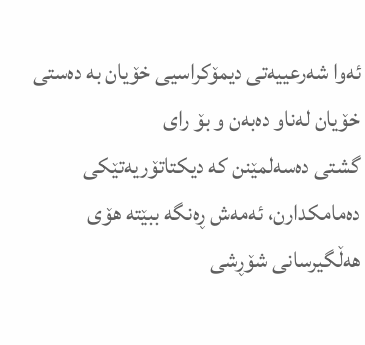ئەوا شەرعییەتی دیمۆکراسیی خۆیان بە دەستی خۆیان لەناو دەبەن و بۆ رای
گشتی دەسەلمێنن کە دیکتاتۆریەتێکی دەمامکدارن، ئەمەش ڕەنگە ببێتە هۆی
هەڵگیرسانی شۆڕشی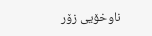ناوخۆیی زۆر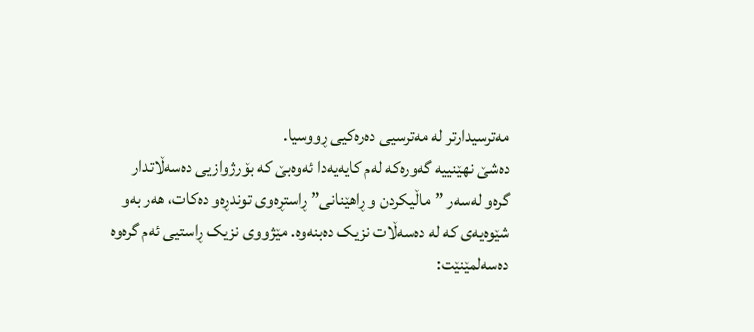مەترسیدارتر لە مەترسیی دەرەکیی ڕووسیا.
دەشێ نهێنییە گەورەکە لەم کایەیەدا ئەوەبێ کە بۆرژوازیی دەسەڵاتدار
گرەو لەسەر ”ماڵیکردن و ڕاهێنانی” ڕاستڕەوی توندڕەو دەکات، هەر بەو
شێوەیەی کە لە دەسەڵات نزیک دەبنەوە. مێژووی نزیک ڕاستیی ئەم گرەوە
دەسەلمێنێت: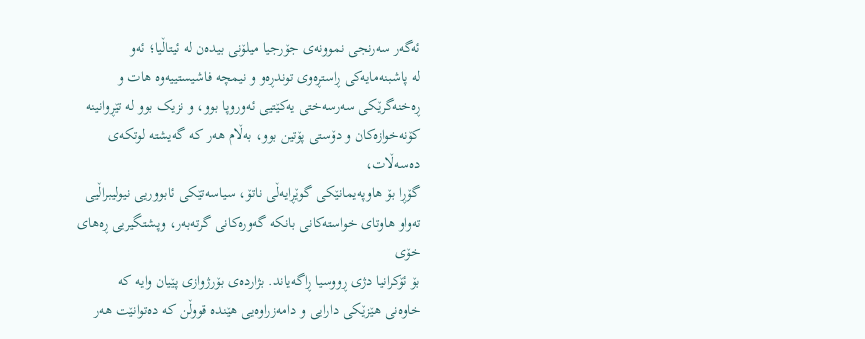ئەگەر سەرنجی نموونەی جۆرجیا میلۆنی بیدەن لە ئیتاڵیا؛ ئەو
لە پاشبنەمایەکی ڕاستڕەوی توندڕەو و نیمچە فاشیستییەوە هات و
ڕەخنەگرێکی سەرسەختی یەکێتیی ئەوروپا بوو، و نزیک بوو لە تێڕوانینە
کۆنەخوازەکان و دۆستی پۆتین بوو، بەڵام هەر کە گەیشتە لوتکەی دەسەڵات،
گۆڕا بۆ هاوپەیمانێکی گوێڕایەڵی ناتۆ، سیاسەتێکی ئابووریی نیولیبراڵیی
تەواو هاوتای خواستەکانی بانکە گەورەکانی گرتەبەر، وپشتگیریی ڕەهای خۆی
بۆ ئۆکرانیا دژی ڕووسیا ڕاگەیاند. بژاردەی بۆرژوازی پێیان وایە کە
خاوەنی هێزێکی دارایی و دامەزراوەیی هێندە قووڵن کە دەتوانێت هەر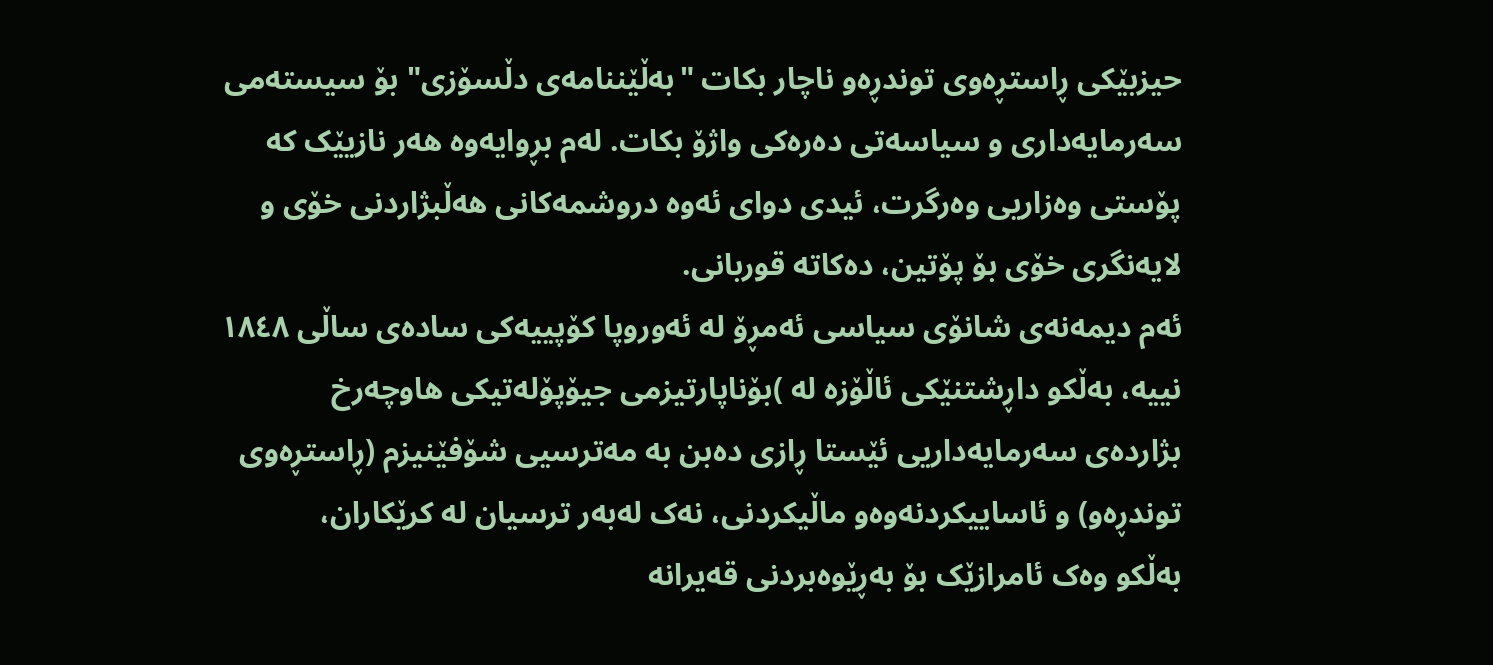حیزبێکی ڕاستڕەوی توندڕەو ناچار بکات "بەڵێننامەی دڵسۆزی" بۆ سیستەمی
سەرمایەداری و سیاسەتی دەرەکی واژۆ بکات. لەم بڕوایەوە هەر نازیێک کە
پۆستی وەزاریی وەرگرت، ئیدی دوای ئەوە دروشمەکانی هەڵبژاردنی خۆی و
لایەنگری خۆی بۆ پۆتین، دەکاتە قوربانی.
ئەم دیمەنەی شانۆی سیاسی ئەمڕۆ لە ئەوروپا کۆپییەکی سادەی ساڵی ١٨٤٨
نییە، بەڵکو داڕشتنێکی ئاڵۆزە لە )بۆناپارتیزمی جیۆپۆلەتیکی هاوچەرخ
بژاردەی سەرمایەداریی ئێستا ڕازی دەبن بە مەترسیی شۆفێنیزم (ڕاستڕەوی
توندڕەو) و ئاساییکردنەوەو ماڵیکردنی، نەک لەبەر ترسیان لە کرێکاران،
بەڵکو وەک ئامرازێک بۆ بەڕێوەبردنی قەیرانە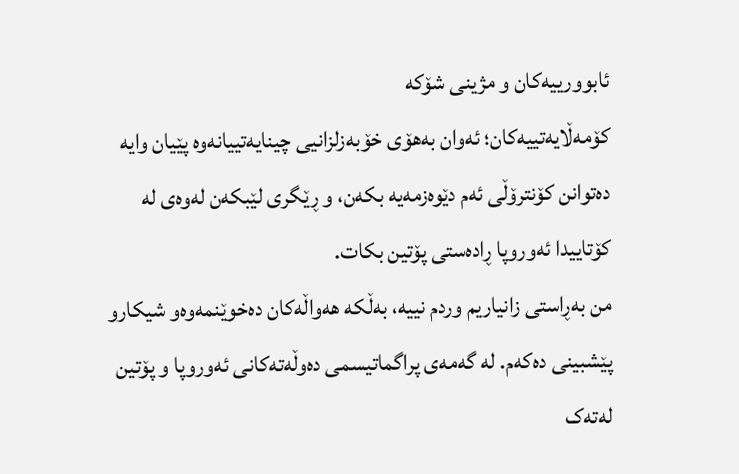ئابوورییەکان و مژینی شۆکە
کۆمەڵایەتییەکان؛ ئەوان بەهۆی خۆبەزلزانیی چینایەتییانەوە پێیان وایە
دەتوانن کۆنترۆڵی ئەم دێوەزمەیە بکەن، و ڕێگری لێبکەن لەوەی لە
کۆتاییدا ئەوروپا ڕادەستی پۆتین بکات.
من بەڕاستی زانیاریم وردم نییە، بەڵکە هەواڵەکان دەخوێنمەوەو شیکارو
پێشبینی دەکەم. لە گەمەی پراگماتیسمی دەوڵەتەکانی ئەوروپا و پۆتین
لەتەک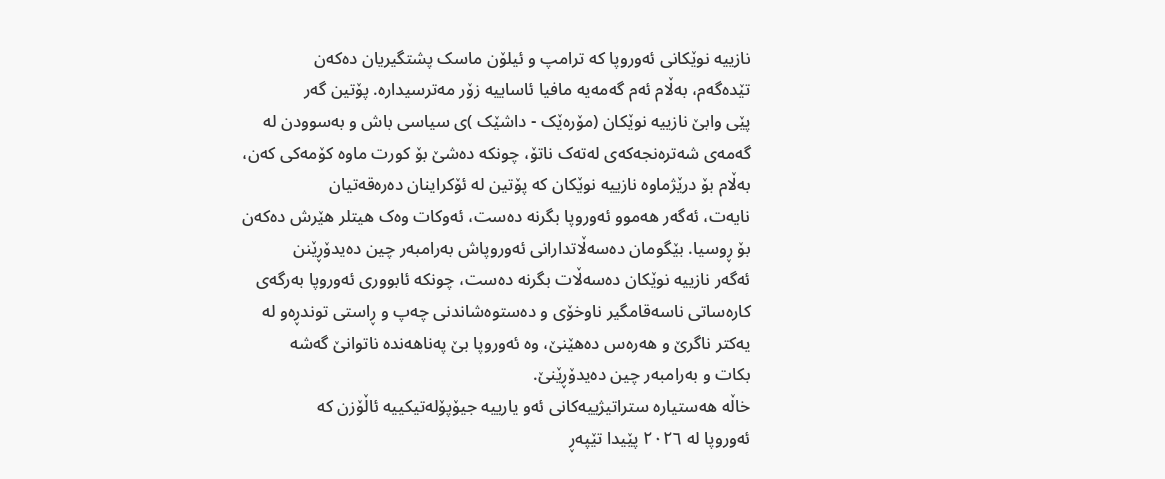نازییە نوێکانی ئەوروپا کە ترامپ و ئیلۆن ماسک پشتگیریان دەکەن
تێدەگەم، بەڵام ئەم گەمەیە مافیا ئاساییە زۆر مەترسیدارە. پۆتین گەر
پێی وابێ نازییە نوێکان (مۆرەێک - داشێک )ی سیاسی باش و بەسوودن لە
گەمەی شەترەنجەکەی لەتەک ناتۆ، چونکە دەشێ بۆ کورت ماوە کۆمەکی کەن،
بەڵام بۆ درێژماوە نازییە نوێکان کە پۆتین لە ئۆکراینان دەرەقەتیان
نایەت، ئەگەر هەموو ئەوروپا بگرنە دەست، ئەوکات وەک هیتلر هێرش دەکەن
بۆ ڕوسیا. بێگومان دەسەڵاتدارانی ئەوروپاش بەرامبەر چین دەیدۆڕێنن
ئەگەر نازییە نوێکان دەسەڵات بگرنە دەست، چونکە ئابووری ئەوروپا بەرگەی
کارەساتی ناسەقامگیر ناوخۆی و دەستوەشاندنی چەپ و ڕاستی توندڕەو لە
یەکتر ناگرێ و هەرەس دەهێنێ، وە ئەوروپا بێ پەناهەندە ناتوانێ گەشە
بکات و بەرامبەر چین دەیدۆڕێنێ.
خاڵە هەستیارە ستراتیژییەکانی ئەو یارییە جیۆپۆلەتیکییە ئاڵۆزن کە
ئەوروپا لە ٢٠٢٦ پێیدا تێپەڕ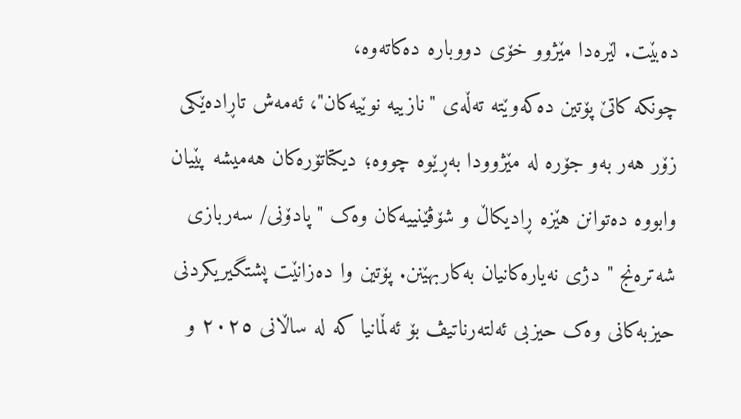دەبێت. لێرەدا مێژوو خۆی دووبارە دەکاتەوە،
چونکە کاتێ پۆتین دەکەوێتە تەڵەی "نازییە نوێیەکان"، ئەمەش تاڕادەێکی
زۆر هەر بەو جۆرە لە مێژوودا بەڕێوە چووە؛ دیکتاتۆرەکان هەمیشە پێیان
وابووە دەتوانن هێزە ڕادیکاڵ و شۆڤێنییەکان وەک "پادۆنی/ سەربازی
شەترەنج " دژی نەیارەکانیان بەکاربهێنن. پۆتین وا دەزانێت پشتگیریکردنی
حیزبەکانی وەک حیزبی ئەلتەرناتیڤ بۆ ئەڵمانیا کە لە ساڵانی ٢٠٢٥ و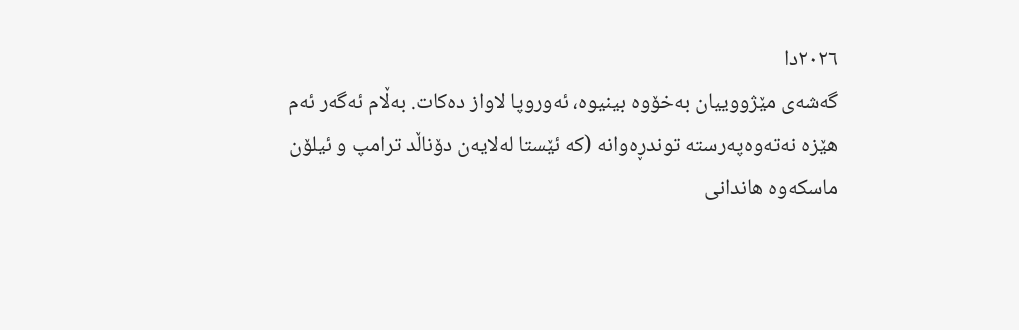٢٠٢٦دا
گەشەی مێژووییان بەخۆوە بینیوە، ئەوروپا لاواز دەکات. بەڵام ئەگەر ئەم
هێزە نەتەوەپەرستە توندڕەوانە (کە ئێستا لەلایەن دۆناڵد ترامپ و ئیلۆن
ماسکەوە هاندانی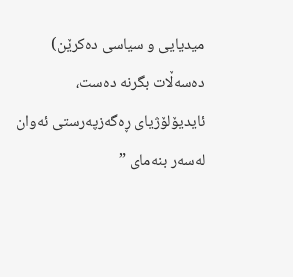میدیایی و سیاسی دەکرێن) دەسەڵات بگرنە دەست،
ئایدیۆلۆژیای ڕەگەزپەرستی ئەوان لەسەر بنەمای ”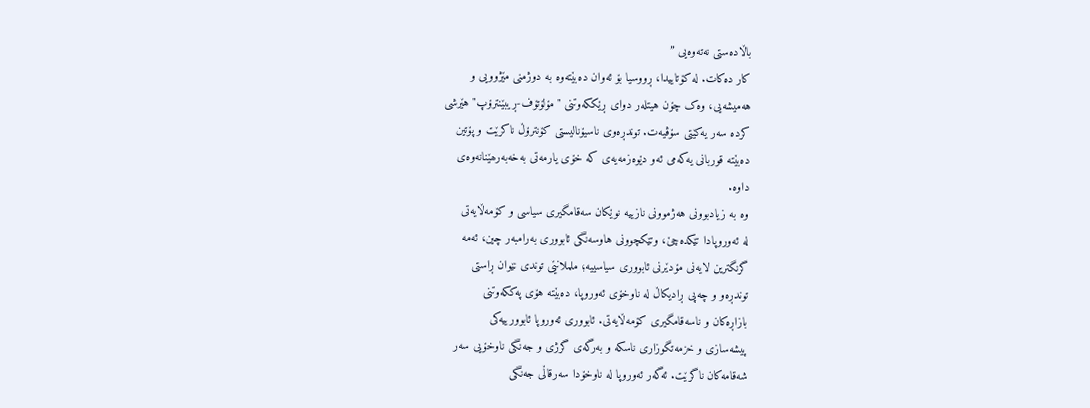باڵادەستی نەتەوەیی ”
کار دەکات. لە کۆتاییدا، ڕووسیا بۆ ئەوان دەبێتەوە بە دوژمنی مێژوویی و
هەمیشەیی، وەک چۆن هیتلەر دوای ڕێککەوتنی "مۆلۆتۆف-ڕیبێنترۆپ" هێرشی
کردە سەر یەکێتی سۆڤیەت. توندڕەوی ناسیۆنالیستی کۆنترۆڵ ناکرێت و پۆتین
دەبێتە قوربانی یەکەمی ئەو دێوەزمەیەی کە خۆی یارمەتی بەخەبەرھێنانەوەی
داوە.
وە بە زیادبوونی هەژموونی نازییە نوێکان سەقامگیری سیاسی و کۆمەڵایەتی
لە ئەوروپادا تێکدەچێ، وتێکچوونی هاوسەنگی ئابووری بەرامبەر چین، ئەمە
گرنگترین لایەنی مۆدێرنی ئابووری سیاسییە؛ ململانێی توندی نێوان ڕاستی
توندڕەو و چەپی ڕادیکاڵ لە ناوخۆی ئەوروپا، دەبێتە هۆی پەککەوتنی
بازاڕەکان و ناسەقامگیری کۆمەڵایەتی. ئابووری ئەوروپا ئابوورییەکی
پیشەسازی و خزمەتگوزاری ناسکە و بەرگەی گرژی و جەنگی ناوخۆیی سەر
شەقامەکان ناگرێت. ئەگەر ئەوروپا لە ناوخۆدا سەرقاڵی جەنگی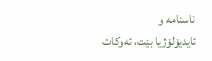ناسنامە و
ئایدیۆلۆژیا بێت، ئەوکات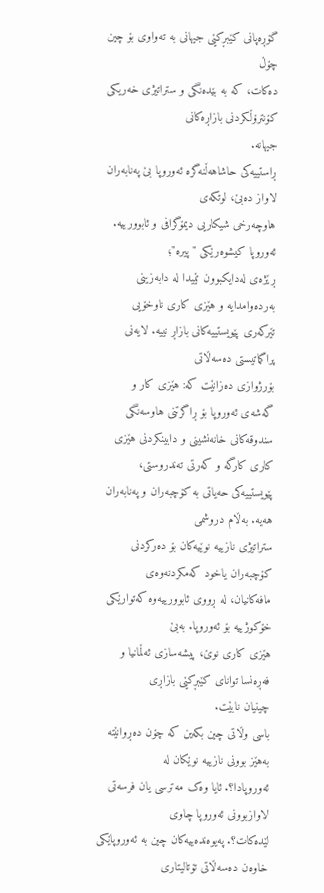گۆڕەپانی کێبڕکێی جیهانی بە تەواوی بۆ چین چۆڵ
دەکات، کە بە بێدەنگی و ستراتیژی خەریکی کۆنترۆڵکردنی بازاڕەکانی
جیهانە.
ڕاستییەکی حاشاهەڵنەگرە ئەوروپا بێ پەنابەران لاواز دەبێ، لوتکەی
هاوچەرخی شیکاریی دیمۆگرافی و ئابوورییە. ئەوروپا کیشوەرێکی "پیرە"؛
ڕێژەی لەدایکبوون تێیدا لە دابەزینی بەردەوامدایە و هێزی کاری ناوخۆیی
تێرکەری پێویستییەکانی بازاڕ نییە. لایەنی پراگماتیستی دەسەڵاتی
بۆرژوازی دەزانێت کە: هێزی کار و گەشەی ئەوروپا بۆ ڕاگرتنی هاوسەنگی
سندوقەکانی خانەنشینی و دابینکردنی هێزی کاری کارگە و کەرتی تەندروستی،
پێویستییەکی حەیاتی بە کۆچبەران و پەنابەران هەیە. بەڵام دروشمی
ستراتیژی نازییە نوێیەکان بۆ دەرکردنی کۆچبەران یاخود کەمکردنەوەی
مافەکانیان، لە ڕووی ئابوورییەوە کەتوارێکی خۆکوژییە بۆ ئەوروپا. بەبێ
هێزی کاری نوێ، پیشەسازی ئەڵمانیا و فەڕەنسا توانای کێبڕکێی بازاڕی
چینیان نابێت.
باسی وڵاتی چین بکەین کە چۆن دەڕوانێتە بەهێز بوونی نازییە نوێکان لە
ئەوروپادا؟. ئایا وەک مەترسی یان فرسەتی لاوازبوونی ئەوروپا چاوی
لێدەکات؟. پەیوەندەییەکان چین بە ئەوروپاێکی خاوەن دەسەڵاتی تۆتالیتاری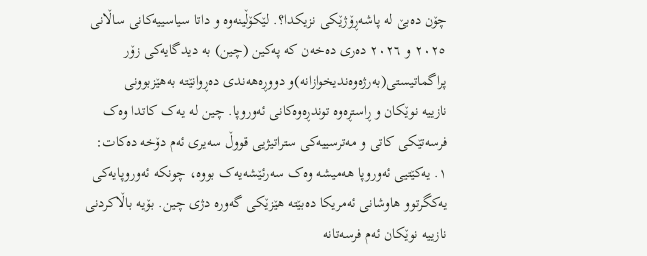چۆن دەبێ لە پاشەڕۆژێکی نزیکدا؟. لێکۆڵینەوە و داتا سیاسییەکانی ساڵانی
٢٠٢٥ و ٢٠٢٦ دەری دەخەن کە پەکین (چین) بە دیدگایەکی زۆر
پراگماتیستی(بەرژەوەندیخوازانە)و دووڕەهەندی دەڕوانێتە بەهێزبوونی
نازییە نوێکان و ڕاستڕەوە توندڕەوەکانی ئەوروپا. چین لە یەک کاتدا وەک
فرسەتێکی کاتی و مەترسییەکی ستراتیژیی قووڵ سەیری ئەم دۆخە دەکات:
١. یەکێتیی ئەوروپا هەمیشە وەک سەرئێشەیەک بووە، چونکە ئەوروپایەکی
یەکگرتوو هاوشانی ئەمریکا دەبێتە هێزێکی گەورە دژی چین. بۆیە باڵاکردنی
نازییە نوێکان ئەم فرسەتانە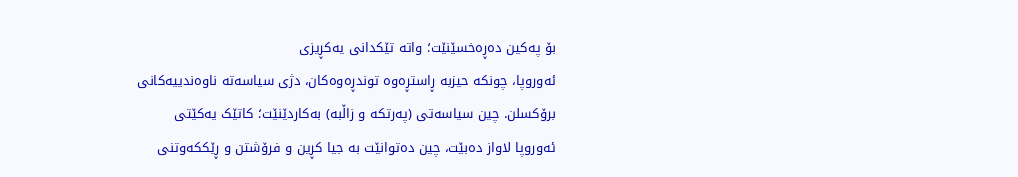بۆ پەکین دەڕەخسێنێت؛ واتە تێکدانی یەکڕیزی
ئەوروپا، چونکە حیزبە ڕاستڕەوە توندڕەوەکان، دژی سیاسەتە ناوەندییەکانی
برۆکسلن. چین سیاسەتی (پەرتکە و زاڵبە) بەکاردێنێت؛ کاتێک یەکێتی
ئەوروپا لاواز دەبێت، چین دەتوانێت بە جیا کڕین و فرۆشتن و ڕێککەوتنی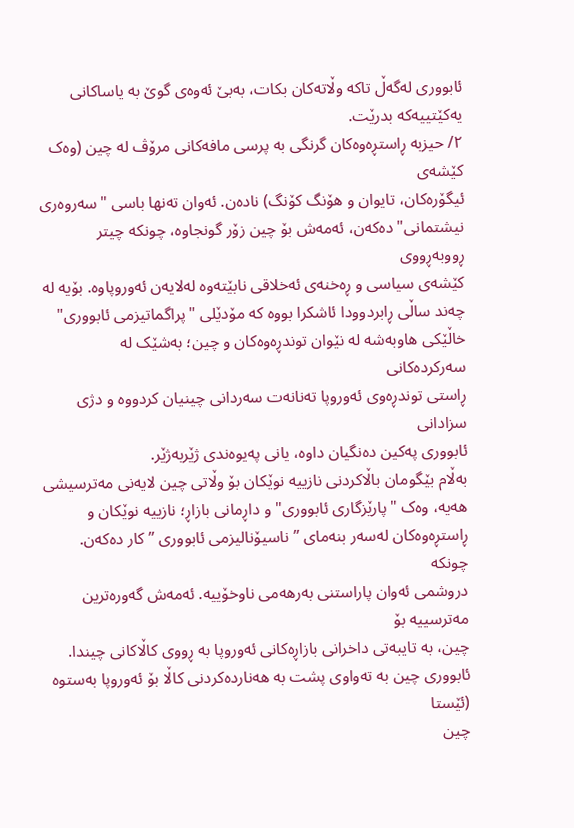ئابووری لەگەڵ تاکە وڵاتەکان بکات، بەبێ ئەوەی گوێ بە یاساکانی
یەکێتییەکە بدرێت.
۲/ حیزبە ڕاستڕەوەکان گرنگی بە پرسی مافەکانی مرۆڤ لە چین (وەک كێشەی
ئیگۆرەكان، تایوان و هۆنگ کۆنگ) نادەن. ئەوان تەنها باسی "سەروەری
نیشتمانی" دەکەن، ئەمەش بۆ چین زۆر گونجاوە، چونکە چیتر ڕووبەڕووی
کێشەی سیاسی و ڕەخنەی ئەخلاقی نابێتەوە لەلایەن ئەوروپاوە. بۆیە لە
چەند ساڵی ڕابردوودا ئاشکرا بووە کە مۆدێلی "پراگماتیزمی ئابووری"
خاڵێکی هاوبەشە لە نێوان توندڕەوەکان و چین؛ بەشێک لە سەرکردەکانی
ڕاستی توندڕەوی ئەوروپا تەنانەت سەردانی چینیان کردووە و دژی سزادانی
ئابووری پەکین دەنگیان داوە، یانی پەیوەندی ژێربەژێر.
بەڵام بێگومان باڵاکردنی نازییە نوێکان بۆ وڵاتی چین لایەنی مەترسیشی
هەیە، وەک "پارێزگاری ئابووری" و داڕمانی بازاڕ؛ نازییە نوێکان و
ڕاستڕەوەکان لەسەر بنەمای ” ناسیۆنالیزمی ئابووری ” کار دەکەن. چونکە
دروشمی ئەوان پاراستنی بەرهەمی ناوخۆییە. ئەمەش گەورەترین مەترسییە بۆ
چین، بە تایبەتی داخرانی بازاڕەکانی ئەوروپا بە ڕووی کاڵاکانی چیندا.
ئابووری چین بە تەواوی پشت بە هەناردەکردنی کاڵا بۆ ئەوروپا بەستوە (ئێستا
چین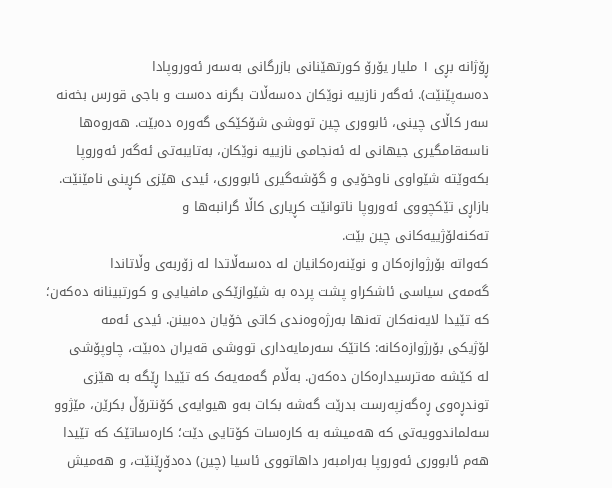ڕۆژانە بڕی ١ ملیار یۆرۆ کورتهێنانی بازرگانی بەسەر ئەوروپادا
دەسەپێنێت). ئەگەر نازییە نوێکان دەسەڵات بگرنە دەست و باجی قورس بخەنە
سەر کاڵای چینی، ئابووری چین تووشی شۆکێکی گەورە دەبێت. هەروەها
ناسەقامگیری جیهانی لە ئەنجامی نازییە نوێکان، بەتایبەتی ئەگەر ئەوروپا
بکەوێتە شێواوی ناوخۆیی و گۆشەگیری ئابووری، ئیدی هێزی کڕینی نامێنێت.
بازاڕی تێکچووی ئەوروپا ناتوانێت کڕیاری کاڵا گرانبەها و
تەکنەلۆژییەکانی چین بێت.
کەواتە بۆرژوازەکان و نوێنەرەکانیان لە دەسەڵاتدا لە زۆربەی وڵاتاندا
گەمەی سیاسی ئاشکراو پشت پردە بە شێوازێکی مافیایی و کورتبینانە دەکەن؛
کە تێیدا لایەنەکان تەنها بەرژەوەندی کاتی خۆیان دەبینن. ئیدی ئەمە
لۆژیکی بۆرژوازەکانە: کاتێک سەرمایەداری تووشی قەیران دەبێت، چاوپۆشی
لە کێشە مەترسیدارەکان دەکەن. بەڵام گەمەیەک کە تێیدا ڕێگە بە هێزی
توندڕەوی ڕەگەزپەرست بدرێت گەشە بکات بەو هیوایەی کۆنترۆڵ بکرێن، مێژوو
سەلماندوویەتی کە هەمیشە بە کارەسات کۆتایی دێت؛ کارەساتێک کە تێیدا
هەم ئابووری ئەوروپا بەرامبەر داهاتووی ئاسیا (چین) دەدۆڕێنێت، و هەمیش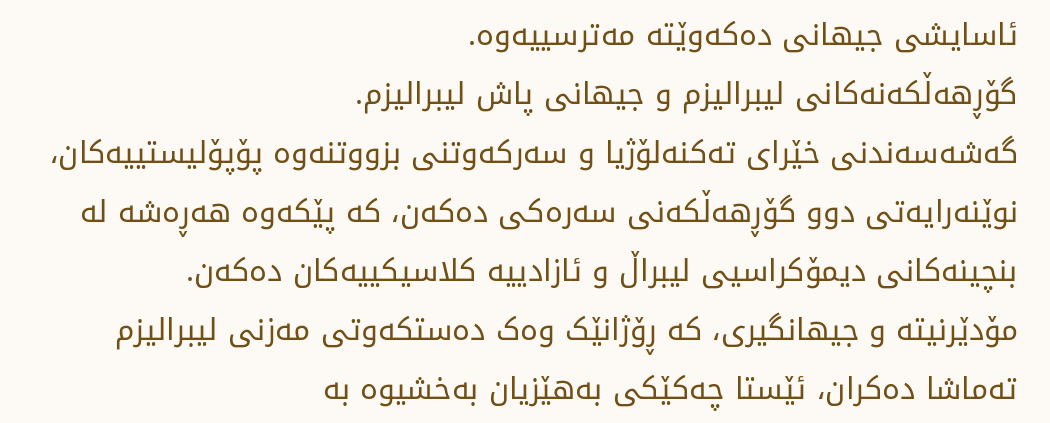ئاسایشی جیهانی دەکەوێتە مەترسییەوە.
گۆڕهەڵکەنەکانی لیبرالیزم و جیهانی پاش لیبرالیزم.
گەشەسەندنی خێرای تەکنەلۆژیا و سەرکەوتنی بزووتنەوە پۆپۆلیستییەکان،
نوێنەرایەتی دوو گۆڕهەڵکەنی سەرەکی دەکەن، کە پێکەوە هەڕەشە لە
بنچینەکانی دیمۆکراسیی لیبراڵ و ئازادییە کلاسیکییەکان دەکەن.
مۆدێرنیتە و جیهانگیری، کە ڕۆژانێک وەک دەستکەوتی مەزنی لیبرالیزم
تەماشا دەکران، ئێستا چەکێکی بەهێزیان بەخشیوە بە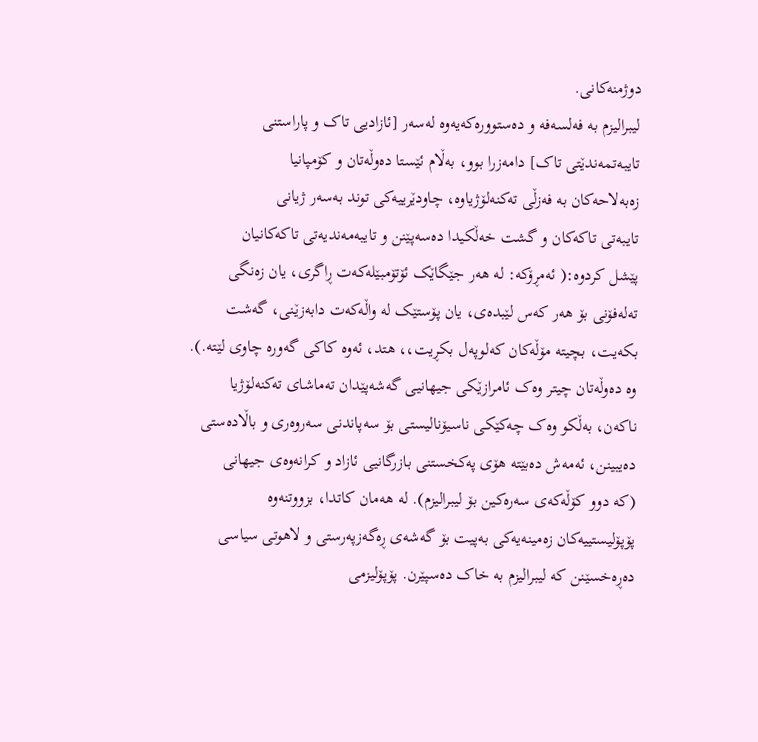دوژمنەکانی.
لیبرالیزم بە فەلسەفە و دەستوورەکەیەوە لەسەر [ئازادیی تاک و پاراستنی
تایبەتمەندێتی تاک] دامەزرا بوو، بەڵام ئێستا دەوڵەتان و کۆمپانیا
زەبەلاحەکان بە فەزڵی تەکنەلۆژیاوە، چاودێرییەکی توند بەسەر ژیانی
تایبەتی تاکەکان و گشت خەڵکیدا دەسەپێنن و تایبەمەندیەتی تاکەکانیان
پێشل کردوە:( ئەمڕۆکە: لە هەر جێگاێک ئۆتۆمبێلەکەت ڕاگری، یان زەنگی
تەلەفۆنی بۆ هەر کەس لێبدەی، یان پۆستێک لە واڵەکەت دابەزێنی، گەشت
بکەیت، بچیتە مۆڵەکان کەلوپەل بکڕیت،، هتد، ئەوە کاکی گەورە چاوی لێتە.).
وە دەوڵەتان چیتر وەک ئامرازێکی جیهانیی گەشەپێدان تەماشای تەکنەلۆژیا
ناکەن، بەڵکو وەک چەکێکی ناسیۆنالیستی بۆ سەپاندنی سەروەری و باڵادەستی
دەیبینن، ئەمەش دەبێتە هۆی پەکخستنی بازرگانیی ئازاد و کرانەوەی جیهانی
(کە دوو کۆڵەکەی سەرەکین بۆ لیبرالیزم). لە هەمان کاتدا، بزووتنەوە
پۆپۆلیستییەکان زەمینەیەکی بەپیت بۆ گەشەی ڕەگەزپەرستی و لاهوتی سیاسی
دەڕەخسێنن کە لیبرالیزم بە خاک دەسپێرن. پۆپۆلیزمی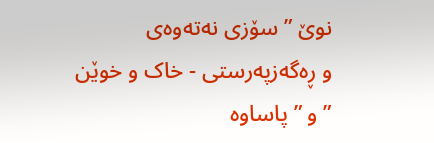نوێ ” سۆزی نەتەوەی
و ڕەگەزپەرستی - خاک و خوێن ” و ” پاساوە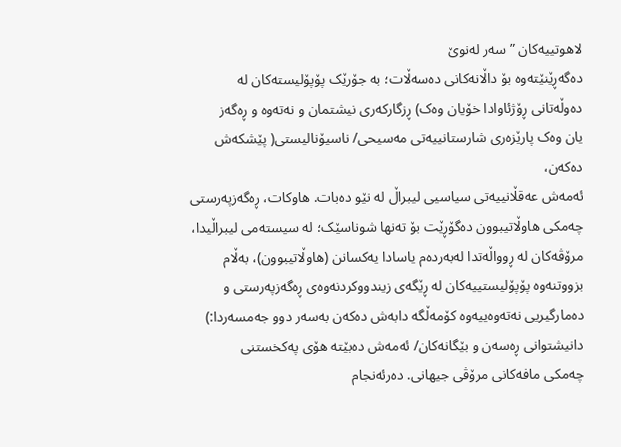لاهوتییەکان ” سەر لەنوێ
دەگەڕێنێتەوە بۆ داڵانەکانی دەسەڵات؛ بە جۆرێک پۆپۆلیستەکان لە
دەوڵەتانی ڕۆژئاوادا خۆیان وەک) ڕزگارکەری نیشتمان و نەتەوە و ڕەگەز
یان وەک پارێزەری شارستانییەتی مەسیحی/ ناسیۆنالیستی( پێشکەش دەکەن،
ئەمەش عەقڵانییەتی سیاسیی لیبراڵ لە نێو دەبات. هاوکات، ڕەگەزپەرستی
چەمکی هاوڵاتیبوون دەگۆڕێت بۆ تەنها شوناسێک؛ لە سیستەمی لیبراڵیدا،
مرۆڤەکان لە ڕوواڵەتدا لەبەردەم یاسادا یەکسانن (هاوڵاتیبوون)، بەڵام
بزووتنەوە پۆپۆلیستییەکان لە ڕێگەی زیندووکردنەوەی ڕەگەزپەرستی و
دەمارگیریی نەتەوەییەوە کۆمەڵگە دابەش دەکەن بەسەر دوو جەمسەردا:)
دانیشتوانی ڕەسەن و بێگانەکان/ ئەمەش دەبێتە هۆی پەکخستنی
چەمکی مافەکانی مرۆڤی جیهانی. دەرئەنجام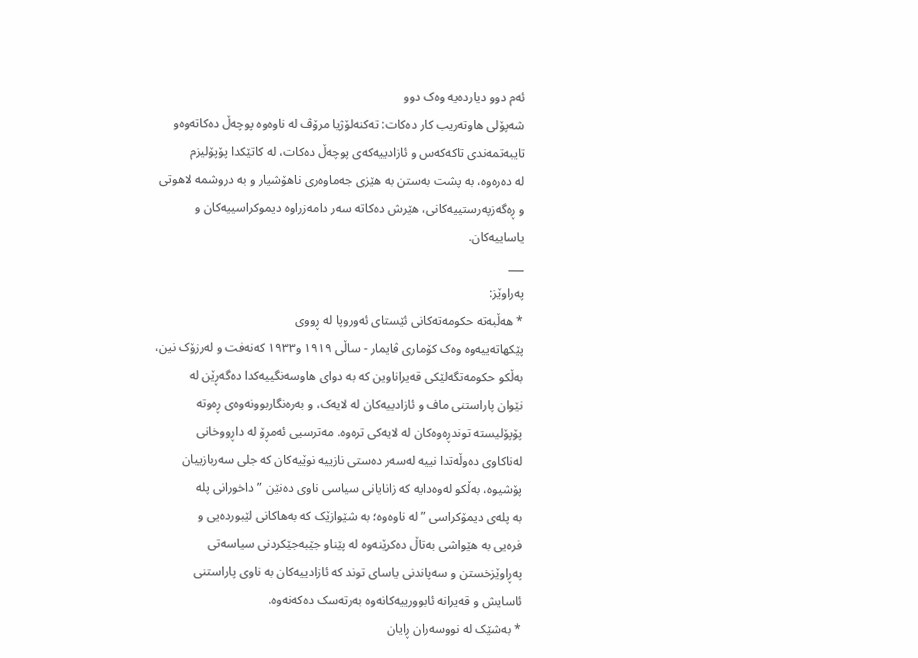ئەم دوو دیاردەیە وەک دوو
شەپۆلی هاوتەریب کار دەکات: تەکنەلۆژیا مرۆڤ لە ناوەوە پوچەڵ دەکاتەوەو
تایبەتمەندی تاکەکەس و ئازادییەکەی پوچەڵ دەکات، لە کاتێکدا پۆپۆلیزم
لە دەرەوە، بە پشت بەستن بە هێزی جەماوەری ناهۆشیار و بە دروشمە لاهوتی
و ڕەگەزپەرستییەکانی، هێرش دەکاتە سەر دامەزراوە دیموکراسییەکان و
یاساییەکان.
___
پەراوێز:
* هەڵبەتە حکومەتەکانی ئێستای ئەوروپا لە ڕووی
پێکهاتەییەوە وەک کۆماری ڤایمار - ساڵی ۱۹۱۹ و۱۹۳۳ کەنەفت و لەرزۆک نین،
بەڵکو حکومەتگەلێکی قەیراناوین کە بە دوای هاوسەنگییەکدا دەگەڕێن لە
نێوان پاراستنی ماف و ئازادییەکان لە لایەک، و بەرەنگاربوونەوەی ڕەوتە
پۆپۆلیستە توندڕەوەکان لە لایەکی ترەوە. مەترسیی ئەمڕۆ لە داڕووخانی
لەناکاوی دەوڵەتدا نییە لەسەر دەستی نازییە نوێیەکان کە جلی سەربازییان
پۆشیوە، بەڵکو لەوەدایە کە زانایانی سیاسی ناوی دەنێن ” داخورانی پلە
بە پلەی دیمۆکراسی ” لە ناوەوە؛ بە شێوازێک کە بەهاکانی لێبوردەیی و
فرەیی بە هێواشی بەتاڵ دەکرێنەوە لە پێناو جێبەجێکردنی سیاسەتی
پەڕاوێزخستن و سەپاندنی یاسای توند کە ئازادییەکان بە ناوی پاراستنی
ئاسایش و قەیرانە ئابوورییەکانەوە بەرتەسک دەکەنەوە.
* بەشێک لە نووسەران ڕایان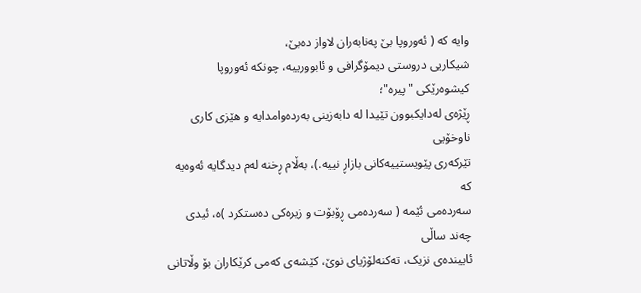وایە کە ( ئەوروپا بێ پەنابەران لاواز دەبێ،
شیکاریی دروستی دیمۆگرافی و ئابوورییە، چونکە ئەوروپا کیشوەرێکی "پیرە"؛
ڕێژەی لەدایکبوون تێیدا لە دابەزینی بەردەوامدایە و هێزی کاری ناوخۆیی
تێرکەری پێویستییەکانی بازاڕ نییە.)، بەڵام ڕخنە لەم دیدگایە ئەوەیە کە
سەردەمی ئێمە ( سەردەمی ڕۆبۆت و زیرەکی دەستکرد )ە، ئیدی چەند ساڵی
ئاییندەی نزیک، تەکنەلۆژیای نوێ، کێشەی کەمی کرێکاران بۆ وڵاتانی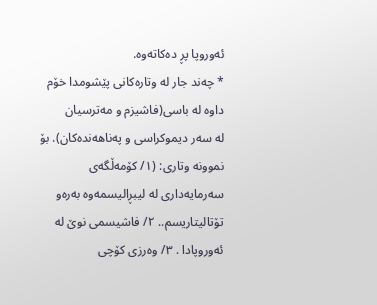ئەوروپا پڕ دەکاتەوە.
* چەند جار لە وتارەکانی پێشومدا خۆم داوە لە باسی(فاشیزم و مەترسیان
لە سەر دیموکراسی و پەناهەندەکان). بۆ نموونە وتاری: (۱/ کۆمەڵگەی
سەرمایەداری لە لیبڕالیسمەوە بەرەو تۆتالیتاریسم.. ۲/ فاشیسمی نوێ لە
ئەوروپادا . ۳/ وەرزی کۆچی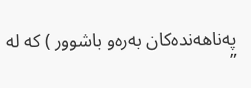پەناهەندەکان بەرەو باشوور ) کە لە ”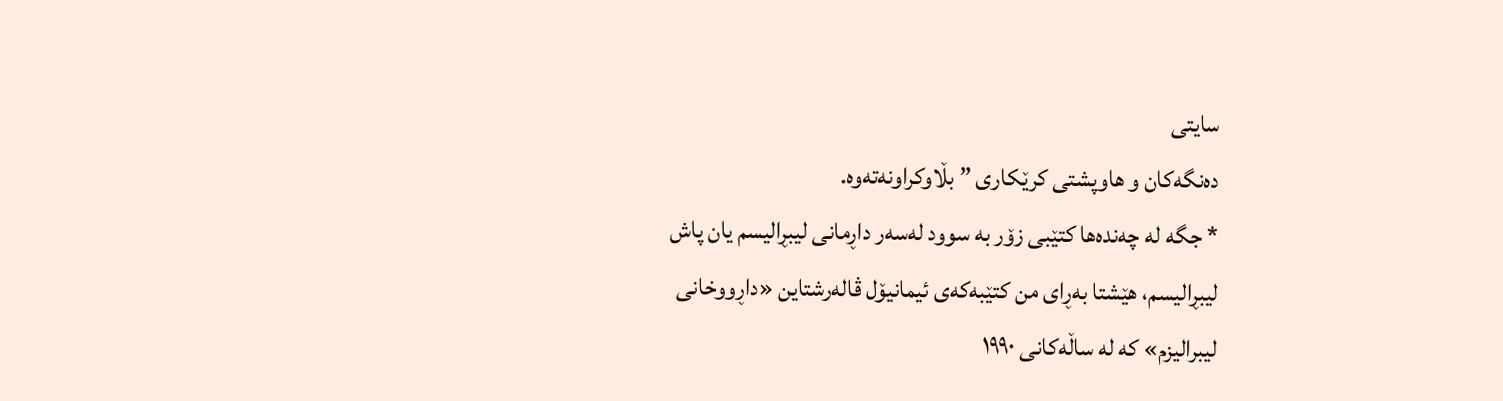سایتی
دەنگەکان و هاوپشتی کرێکاری ” بڵاوکراونەتەوە.
* جگە لە چەندەها کتێبی زۆر بە سوود لەسەر داڕمانی لیبڕالیسم یان پاش
لیبڕالیسم، هێشتا بەڕای من کتێبەکەی ئیمانیۆل ڤالەرشتاین «داڕووخانی
لیبرالیزم» کە لە ساڵەکانی ۱۹۹۰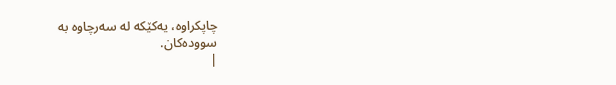چاپکراوە، یەکێکە لە سەرچاوە بە
سوودەکان.
|